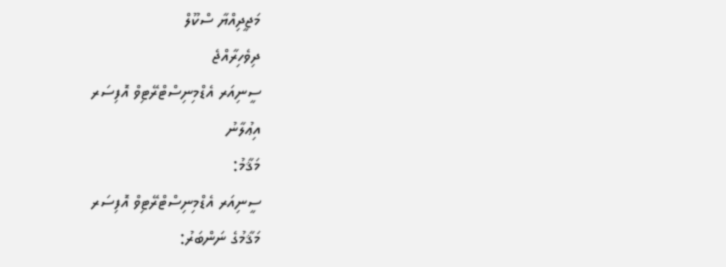މަޖީދިއްޔާ ސްކޫލް
ދިވެހިރާއްޖެ
ސީނިއަރ އެޑްމިނިސްޓްރޭޓިވް އޮފިސަރ
އިޢުލާނު
މަޤާމު:
ސީނިއަރ އެޑްމިނިސްޓްރޭޓިވް އޮފިސަރ
މަޤާމުގެ ނަންބަރު: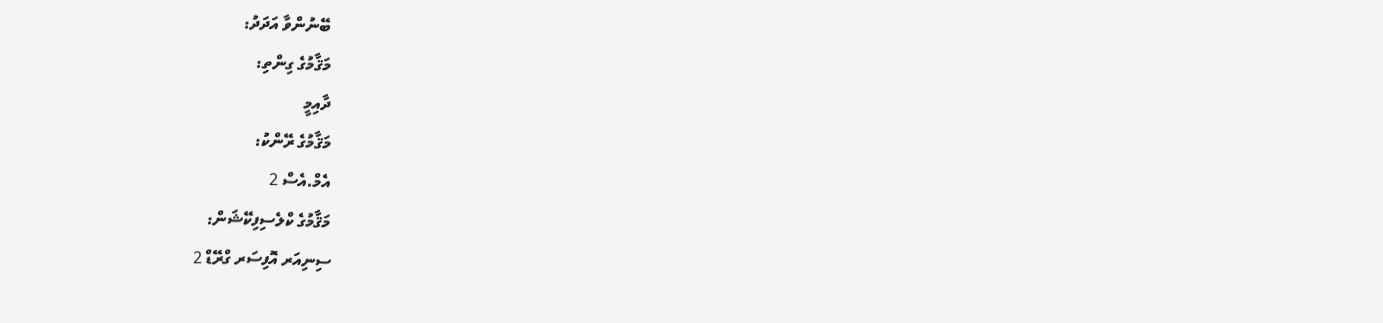ބޭނުންވާ އަދަދު:
މަޤާމުގެ ގިންތި:
ދާއިމީ
މަޤާމުގެ ރޭންކު:
އެމް.އެސް 2
މަޤާމުގެ ކްލެސިފިކޭޝަން:
ސިނިއަރ އޮފިސަރ ގްރޭޑް 2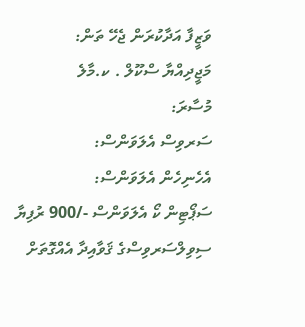ވަޒީފާ އަދާކުރަން ޖެހޭ ތަން:
މަޖީދިއްޔާ ސްކޫލް . ކ.މާލެ
މުސާރަ:
ސަރވިސް އެލަވަންސް:
އެހެނިހެން އެލަވަންސް:
ސަޕޯޓިން ކޯ އެލަވަންސް -/900 ރުފިޔާ
ސިވިލްސަރވިސްގެ ޤަވާއިދާ އެއްގޮތަށް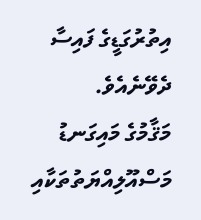އިތުރުގަޑީގެ ފައިސާ ދެވޭނެއެވެ.
މަޤާމުގެ މައިގަނޑު މަސްއޫލިއްޔަތުތަކާއި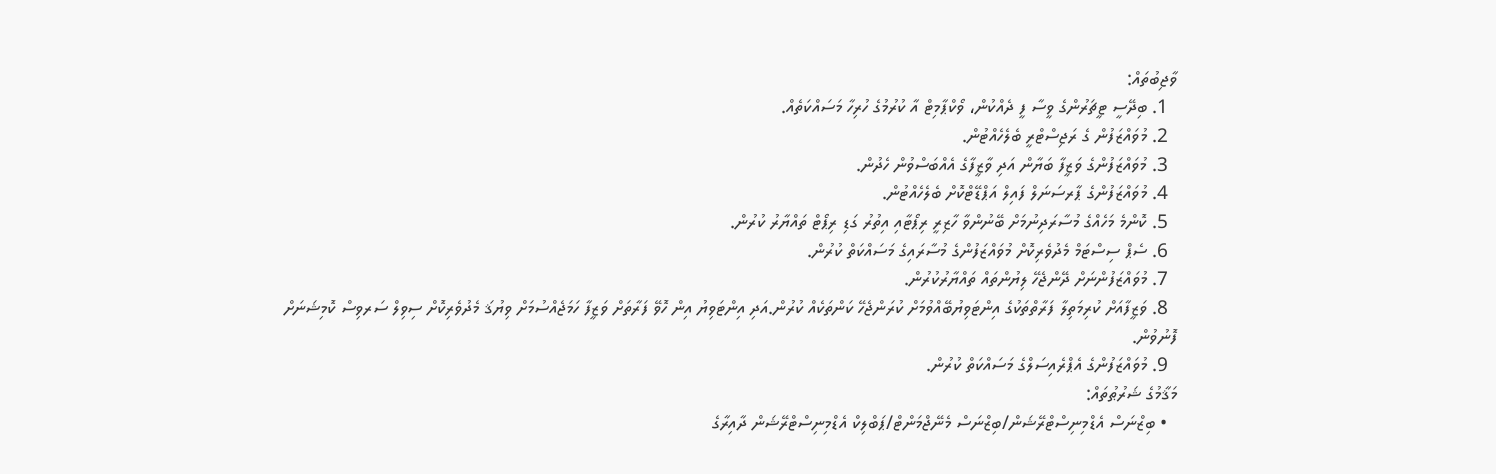ވާޖިބުތައް:
  1. ބިދޭސީ ޓީޗަރުންގެ ވީސާ ފީ ދެއްކުން، ވޯކްޕާމިޓް އާ ކުރުމުގެ ހުރިހާ މަސައްކަތެއް.
  2. މުވައްޒަފުން ގެ ރަޖިސްޓްރީ ބެލެހެއްޓުން.
  3. މުވައްޒަފުންގެ ވަޒީފާ ބަޔާން އަދި ވާޒީފާގެ އެއްބަސްވުން ހެދުން.
  4. މުވައްޒަފުންގެ ޕާރސަނަލް ފައިލް އަޕްޑޭޓްކޮށް ބެލެހެއްޓުން.
  5. ކޮންމެ މަހެއްގެ މުސާރަދިނުމަށް ބޭނުންވާ ހާޒިރީ ރިޕޯޓާއި އިތުރު ގަޑި ރިޕޯޓް ތައްޔާރު ކުރުން.
  6. ސެޕް ސިސްޓަމް މެދުވެރިކޮށް މުވައްޒަފުންގެ މުސާރައިގެ މަސައްކަތް ކުރުން.
  7. މުވައްޒަފުންނަށް ދޭންޖެހޭ ލިޔުންތައް ތައްޔާރުކުރުން.
  8. ވަޒީފާއަށް ކުރިމަތިލާ ފަރާތްތަކުގެ އިންޓަވިޔުބޭއްވުމަށް ކުރަންޖެހޭ ކަންތަކެއް ކުރުން.އަދި އިންޓަވިޔު އިން ހޮވޭ ފަރާތަށް ވަޒީފާ ހަމަޖެއްސުމަށް ވިޔުޤަ މެދުވެރިކޮށް ސިވިލް ސަރވިސް ކޮމިޝަނަށް ފޮނުވުން.
  9. މުވައްޒަފުންގެ އެޕްރެއިސަލްގެ މަސައްކަތް ކުރުން.
މަޤާމުގެ ޝަރުޠުތައް:
  • ބިޒްނަސް އެޑްމިނިސްޓްރޭޝަން/ބިޒްނަސް މެނޭޖްމަންޓް/ޕަބްލިކް އެޑްމިނިސްޓްރޭޝަން ދާއިރާގެ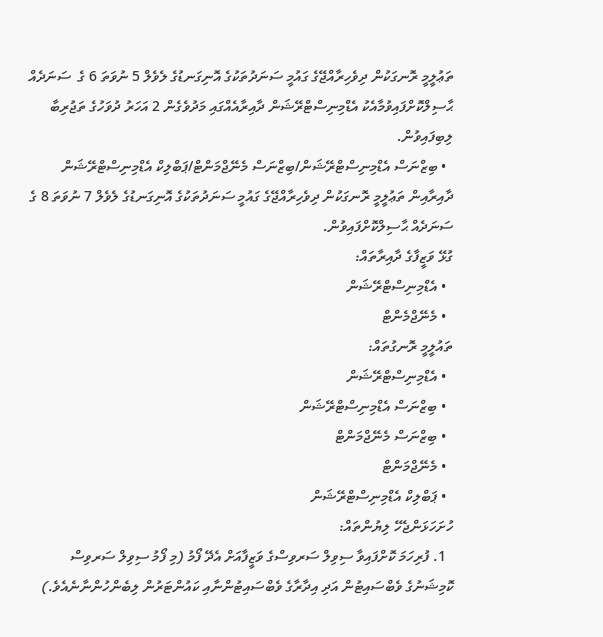ތަޢުލީމީ ރޮނގަކުން ދިވެހިރާއްޖޭގެ ގައުމީ ސަނަދުތަކުގެ އޮނިގަނޑުގެ ލެވެލް 5 ނުވަތަ 6 ގެ  ސަނަދެއް ޙާސިލްކޮށްފައިވުމާއެކު އެޑްމިނިސްޓްރޭޝަން ދާއިރާއެއްގައި މަދުވެގެން 2 އަހަރު ދުވަހުގެ ތަޖުރިބާ ލިބިފައިވުން.
  • ބިޒްނަސް އެޑްމިނިސްޓްރޭޝަން/ބިޒްނަސް މެނޭޖްމަންޓް/ޕަބްލިކް އެޑްމިނިސްޓްރޭޝަން ދާއިރާއިން ތަޢުލީމީ ރޮނގަކުން ދިވެހިރާއްޖޭގެ ގައުމީ ސަނަދުތަކުގެ އޮނިގަނޑުގެ ލެވެލް 7 ނުވަތަ 8 ގެ ސަނަދެއް ޙާސިލްކޮށްފައިވުން.
ގުޅޭ ވަޒީފާގެ ދާއިރާތައް:
  • އެޑްމިނިސްޓްރޭޝަން
  • މެނޭޖްމެންޓް
ތައުލީމީ ރޮނގުތައް:
  • އެޑްމިނިސްޓްރޭޝަން
  • ބިޒްނަސް އެޑްމިނިސްޓްރޭޝަން
  • ބިޒްނަސް މެނޭޖްމަންޓް
  • މެނޭޖްމަންޓް
  • ޕަބްލިކް އެޑްމިނިސްޓްރޭޝަން
ހުށަހަޅަންޖެހޭ ލިޔުންތައް:
  1. ފުރިހަމަ ކޮށްފައިވާ ސިވިލް ސަރވިސްގެ ވަޒީފާއަށް އެދޭ ފޯމު (މި ފޯމު ސިވިލް ސަރވިސް ކޮމިޝަނުގެ ވެބްސައިޓުން އަދި އިދާރާގެ ވެބްސައިޓުންނާއި ކައުންޓަރުން ލިބެންހުންނާނެއެވެ.)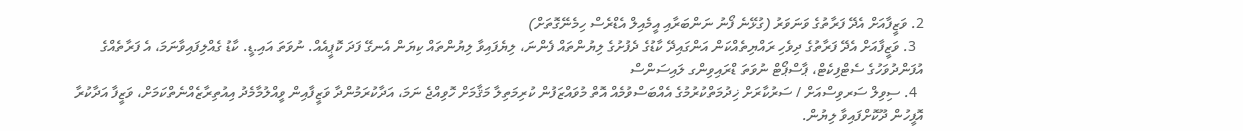2. ވަޒީފާއަށް އެދޭ ފަރާތުގެ ވަނަވަރު (ގުޅޭނެ ފޯނު ނަންބަރާއި އީމެއިލް އެޑްރެސް ހިމެނޭގޮތަށް)
  3. ވަޒީފާއަށް އެދޭ ފަރާތުގެ ދިވެހި ރައްޔިތެއްކަން އަންގައިދޭ ކާޑުގެ ދެފުށުގެ ލިޔުންތައް ފެންނަ، ލިޔެފައިވާ ލިޔުންތައް ކިޔަން އެނގޭ ފަދަ ކޮޕީއެއް. ނުވަތަ އައި.ޑީ. ކާޑު ގެއްލިފައިވާނަމަ، އެ ފަރާތެއްގެ އުފަންދުވަހުގެ ސެޓްފިކެޓް، ޕާސްޕޯޓް ނުވަތަ ޑްރައިވިންގ ލައިސަންސް
  4. ސިވިލް ސަރވިސްއަށް / ސަރުކާރަށް ޚިދުމަތްކުރުމުގެ އެއްބަސްވުމެއް އޮތް މުވައްޒަފުން ކުރިމަތިލާ މަޤާމަށް ހޮވިއްޖެ ނަމަ، އަދާކުރަމުންދާ ވަޒީފާއިން ވީއްލުމާމެދު އިއުތިރާޒެއްނެތްކަމަށް، ވަޒީފާ އަދާކުރާ އޮފީހުން ދޫކޮށްފައިވާ ލިޔުން.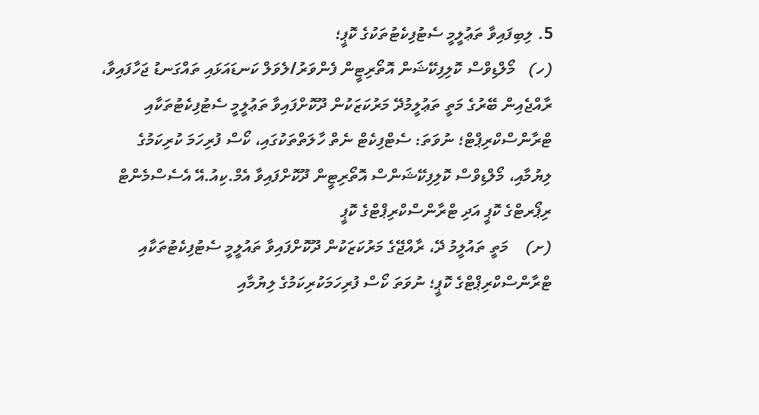5. ލިބިފައިވާ ތަޢުލީމީ ސެޓުފިކެޓުތަކުގެ ކޮޕީ؛
(ހ)   މޯލްޑިވްސް ކޮލިފިކޭޝަން އޮތޯރިޓީން ފެންވަރު/ލެވަލް ކަނޑައަޅައި ތައްގަނޑު ޖަހާފައިވާ، ރާއްޖެއިން ބޭރުގެ މަތީ ތަޢުލީމުދޭ މަރުކަޒަކުން ދޫކޮށްފައިވާ ތަޢުލީމީ ސެޓުފިކެޓުތަކާއި ޓްރާންސްކްރިޕްޓް؛ ނުވަތަ: ސެޓްފިކެޓް ނެތް ހާލަތްތަކުގައި، ކޯސް ފުރިހަމަ ކުރިކަމުގެ ލިޔުމާއި، މޯލްޑިވްސް ކޮލިފިކޭޝަންސް އޮތޯރިޓީން ދޫކޮށްފައިވާ އެމް.ކިއު.އޭ އެސެސްމެންޓް ރިޕޯރޓްގެ ކޮޕީ އަދި ޓްރާންސްކްރިޕްޓްގެ ކޮޕީ
(ށ)    މަތީ ތައުލީމު ދޭ، ރާއްޖޭގެ މަރުކަޒަކުން ދޫކޮށްފައިވާ ތައުލީމީ ސެޓުފިކެޓުތަކާއި ޓްރާންސްކްރިޕްޓްގެ ކޮޕީ؛ ނުވަތަ ކޯސް ފުރިހަމަކުރިކަމުގެ ލިޔުމާއި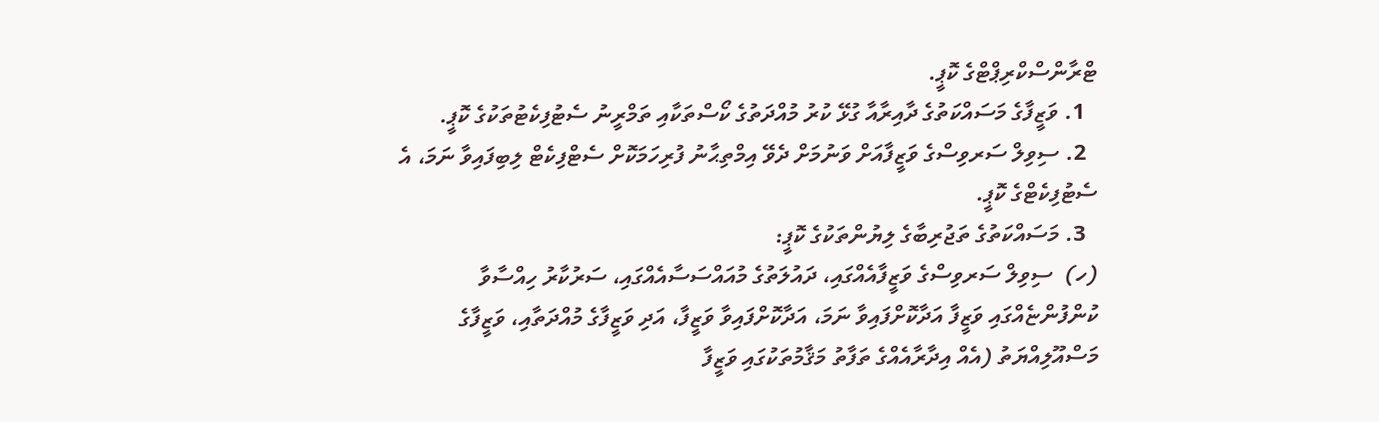ޓްރާންސްކްރިޕްޓްގެ ކޮޕީ.
  1. ވަޒީފާގެ މަސައްކަތުގެ ދާއިރާއާ ގުޅޭ ކުރު މުއްދަތުގެ ކޯސްތަކާއި ތަމްރީނު ސެޓުފިކެޓުތަކުގެ ކޮޕީ.
  2. ސިވިލް ސަރވިސްގެ ވަޒީފާއަށް ވަނުމަށް ދެވޭ އިމްތިޙާނު ފުރިހަމަކޮށް ސެޓްފިކެޓް ލިބިފައިވާ ނަމަ، އެ ސެޓުފިކެޓްގެ ކޮޕީ.
  3. މަސައްކަތުގެ ތަޖުރިބާގެ ލިޔުންތަކުގެ ކޮޕީ:
(ހ)  ސިވިލް ސަރވިސްގެ ވަޒީފާއެއްގައި، ދައުލަތުގެ މުއައްސަސާއެއްގައި، ސަރުކާރު ހިއްސާވާ ކުންފުންޏެއްގައި ވަޒީފާ އަދާކޮށްފައިވާ ނަމަ، އަދާކޮށްފައިވާ ވަޒީފާ، އަދި ވަޒީފާގެ މުއްދަތާއި، ވަޒީފާގެ މަސްއޫލިއްޔަތު (އެއް އިދާރާއެއްގެ ތަފާތު މަޤާމުތަކުގައި ވަޒީފާ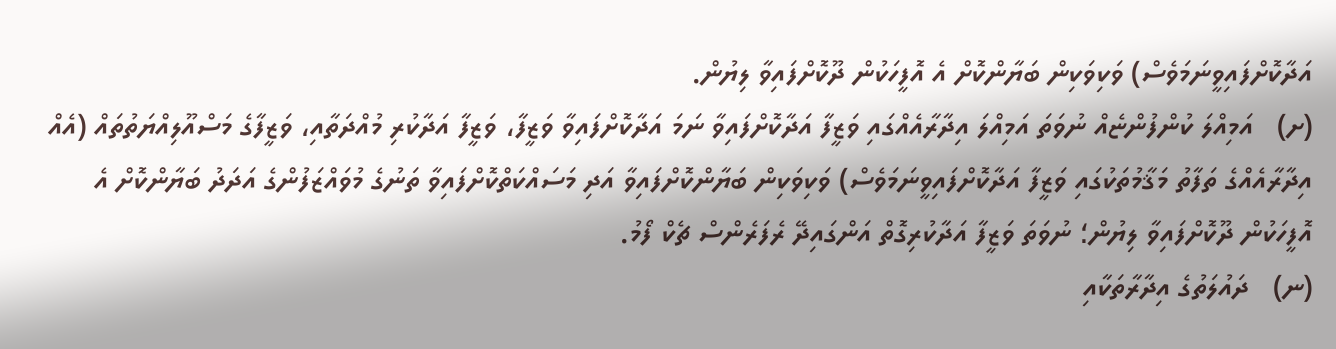އަދާކޮށްފައިވީނަމަވެސް) ވަކިވަކިން ބަޔާންކޮށް އެ އޮފީހަކުން ދޫކޮށްފައިވާ ލިޔުން.
(ށ)   އަމިއްލަ ކުންފުންޏެއް ނުވަތަ އަމިއްލަ އިދާރާއެއްގައި ވަޒީފާ އަދާކޮށްފައިވާ ނަމަ އަދާކޮށްފައިވާ ވަޒީފާ، ވަޒީފާ އަދާކުރި މުއްދަތާއި، ވަޒީފާގެ މަސްއޫލިއްޔަތުތައް (އެއް އިދާރާއެއްގެ ތަފާތު މަޤާމުތަކުގައި ވަޒީފާ އަދާކޮށްފައިވީނަމަވެސް) ވަކިވަކިން ބަޔާންކޮށްފައިވާ އަދި މަސައްކަތްކޮށްފައިވާ ތަނުގެ މުވައްޒަފުންގެ އަދަދު ބަޔާންކޮށް އެ އޮފީހަކުން ދޫކޮށްފައިވާ ލިޔުން؛ ނުވަތަ ވަޒީފާ އަދާކުރިގޮތް އަންގައިދޭ ރެފަރެންސް ޗެކް ފޯމު.
(ނ)   ދައުލަތުގެ އިދާރާތަކާއި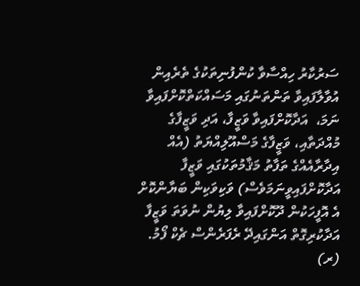ސަރުކާރު ހިއްސާވާ ކުންފުނިތަކުގެ ތެރެއިން އުވާލާފައިވާ ތަންތަނުގައި މަސައްކަތްކޮށްފައިވާ ނަމަ،  އަދާކޮށްފައިވާ ވަޒީފާ، އަދި ވަޒީފާގެ މުއްދަތާއި، ވަޒީފާގެ މަސްއޫލިއްޔަތު (އެއް އިދާރާއެއްގެ ތަފާތު މަޤާމުތަކުގައި ވަޒީފާ އަދާކޮށްފައިވީނަމަވެސް) ވަކިވަކިން ބަޔާންކޮށް އެ އޮފީހަކުން ދޫކޮށްފައިވާ ލިޔުން ނުވަތަ ވަޒީފާ އަދާކުރިގޮތް އަންގައިދޭ ރެފަރެންސް ޗެކް ފޯމު.
(ރ)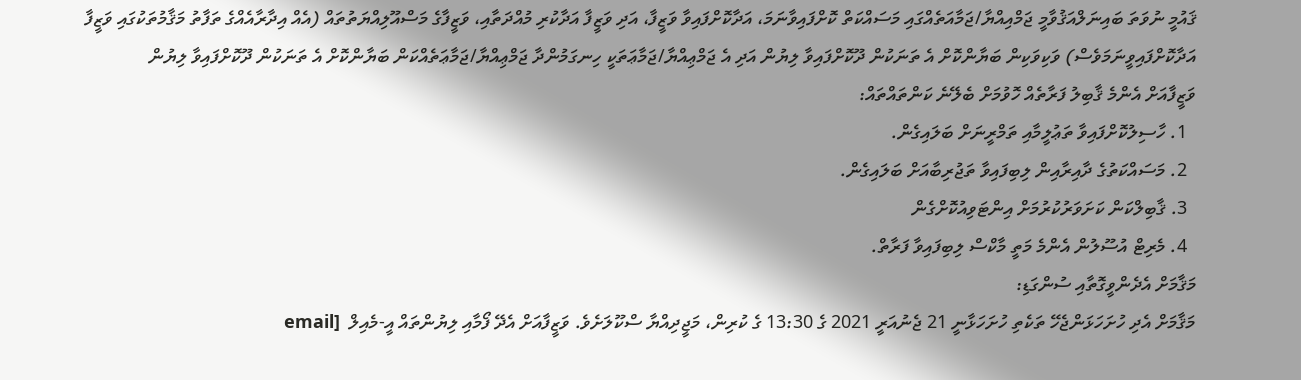ޤައުމީ ނުވަތަ ބައިނަލްއަޤުވާމީ ޖަމްއިއްޔާ/ޖަމާއަތެއްގައި މަސައްކަތް ކޮށްފައިވާނަމަ، އަދާކޮށްފައިވާ ވަޒީފާ، އަދި ވަޒީފާ އަދާކުރި މުއްދަތާއި، ވަޒީފާގެ މަސްއޫލިއްޔަތުތައް (އެއް އިދާރާއެއްގެ ތަފާތު މަޤާމުތަކުގައި ވަޒީފާ އަދާކޮށްފައިވީނަމަވެސް) ވަކިވަކިން ބަޔާންކޮށް އެ ތަނަކުން ދޫކޮށްފައިވާ ލިޔުން އަދި އެ ޖަމްޢިއްޔާ/ޖަމާޢަތަކީ ހިނގަމުންދާ ޖަމްޢިއްޔާ/ޖަމާޢަތެއްކަން ބަޔާންކޮށް އެ ތަނަކުން ދޫކޮށްފައިވާ ލިޔުން
ވަޒީފާއަށް އެންމެ ޤާބިލު ފަރާތެއް ހޮވުމަށް ބެލޭނެ ކަންތައްތައް:
  1. ހާސިލުކޮށްފައިވާ ތަޢުލީމާއި ތަމްރީނަށް ބަލައިގެން.
  2. މަސައްކަތުގެ ދާއިރާއިން ލިބިފައިވާ ތަޖުރިބާއަށް ބަލައިގެން.
  3. ޤާބިލްކަން ކަށަވަރުކުރުމަށް އިންޓަވިއުކޮށްގެން
  4. މެރިޓް އުސޫލުން އެންމެ މަތީ މާކްސް ލިބިފައިވާ ފަރާތް.
މަޤާމަށް އެދެންވީގޮތާއި ސުންގަޑި:
މަޤާމަށް އެދި ހުށަހަޅަންޖެހޭ ތަކެތި ހުށަހަޅާނީ 21 ޖެނުއަރީ 2021 ގެ 13:30 ގެ ކުރިން، މަޖީދިއްޔާ ސްކޫލަށެވެ. ވަޒީފާއަށް އެދޭ ފޯމާއި ލިޔުންތައް އީ-މެއިލް  [email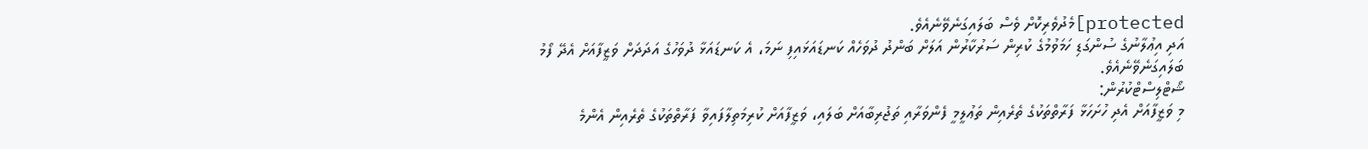protected]މެދުވެރިކޮށް ވެސް ބަލައިގަނެވޭނެއެވެ.
އަދި އިޢުލާނުގެ ސުންގަޑި ހަމަވުމުގެ ކުރިން ސަރުކާރުން އަލަށް ބަންދު ދުވަހެއް ކަނޑައަޅައިފި ނަމަ، އެ ކަނޑައަޅާ ދުވަހުގެ އަދަދަށް ވަޒީފާއަށް އެދޭ ފޯމު ބަލައިގަނެވޭނެއެވެ.
ޝޯޓްލިސްޓްކުރުން:
މި ވަޒީފާއަށް އެދި ހުށަހަޅާ ފަރާތްތަކުގެ ތެރެއިން ތަޢުލީމީ ފެންވަރާއި ތަޖުރިބާއަށް ބަލައި، ވަޒީފާއަށް ކުރިމަތިލާފައިވާ ފަރާތްތަކުގެ ތެރެއިން އެންމެ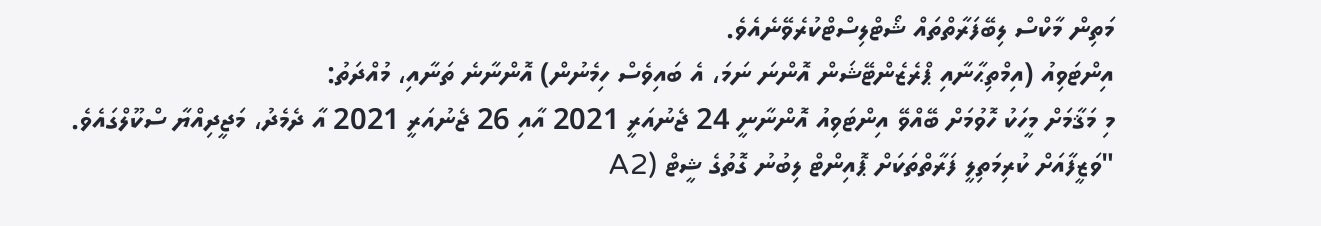މަތިން މާކްސް ލިބޭފަރާތްތައް ޝޯޓްލިސްޓްކުރެވޭނެއެވެ.
އިންޓަވިއު (އިމްތިޙާނާއި ޕްރެޒެންޓޭޝަން އޮންނަ ނަމަ، އެ ބައިވެސް ހިމެނުން) އޮންނާނެ ތަނާއި، މުއްދަތު:
މި މަޤާމަށް މީހަކު ހޮވުމަށް ބޭއްވޭ އިންޓަވިއު އޮންނާނީ 24 ޖެނުއަރީ 2021 އާއި 26 ޖެނުއަރީ 2021 އާ ދެމެދު، މަޖީދިއްޔާ ސްކޫލްގައެވެ.
"ވަޒީފާއަށް ކުރިމަތިލީ ފަރާތްތަކަށް ޕޮއިންޓް ލިބުނު ގޮތުގެ ޝީޓް (A2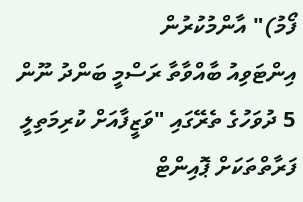ފޯމު)" އާންމުކުރުން
އިންޓަވިއު ބާއްވާތާ ރަސްމީ ބަންދު ނޫން 5 ދުވަހުގެ ތެރޭގައި "ވަޒީފާއަށް ކުރިމަތިލީ ފަރާތްތަކަށް ޕޮއިންޓް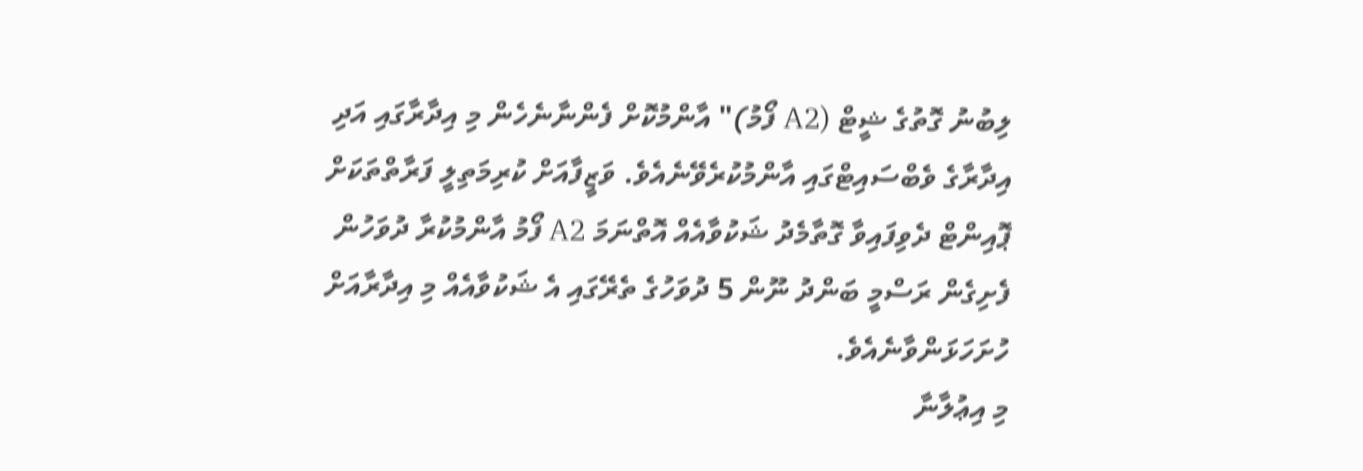ލިބުނު ގޮތުގެ ޝީޓް (A2 ފޯމު)" އާންމުކޮށް ފެންނާނެހެން މި އިދާރާގައި އަދި އިދާރާގެ ވެބްސައިޓްގައި އާންމުކުރެވޭނެއެވެ. ވަޒީފާއަށް ކުރިމަތިލީ ފަރާތްތަކަށް ޕޮއިންޓް ދެވިފައިވާ ގޮތާމެދު ޝަކުވާއެއް އޮތްނަމަ A2 ފޯމު އާންމުކުރާ ދުވަހުން ފެށިގެން ރަސްމީ ބަންދު ނޫން 5 ދުވަހުގެ ތެރޭގައި އެ ޝަކުވާއެއް މި އިދާރާއަށް ހުށަހަޅަންވާނެއެވެ.
މި އިޢުލާނާ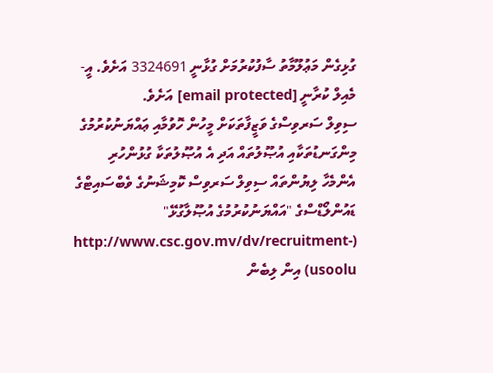ގުޅިގެން މަޢުލޫމާތު ސާފުކުރުމަށް ގުޅާނީ 3324691 އަށެވެ. އީ-މެއިލް ކުރާނީ [email protected] އަށެވެ.
ސިވިލް ސަރވިސްގެ ވަޒީފާތަކަށް މީހުން ހޮވުމާއި ޢައްޔަނުކުރުމުގެ މިންގަނޑުތަކާއި އުޞޫލުތައް އަދި އެ އުޞޫލުތަކާ ގުޅުންހުރި އެންމެހާ ލިޔުންތައް ސިވިލް ސަރވިސް ކޮމިޝަނުގެ ވެބްސައިޓްގެ ޑައުންލޯޑްސްގެ "އައްޔަނުކުރުމުގެ އުޞޫލާގުޅޭ" (http://www.csc.gov.mv/dv/recruitment-usoolu) އިން ލިބެން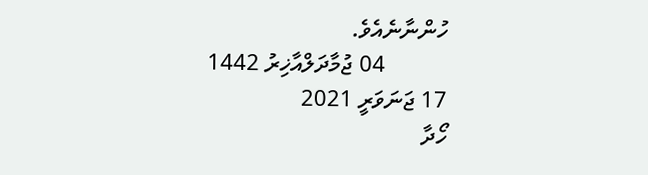ހުންނާނެއެވެ.
           04 ޖުމާދަލްއާޚިރު 1442
17 ޖަނަވަރީ 2021
ހޯދާ